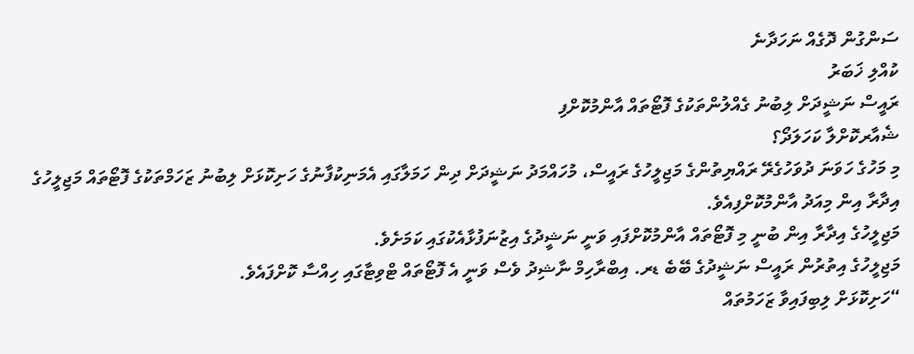ސަންގުން ދޮގެއް ނަހަދާނެ
ކުއްލި ޚަބަރު
ރައީސް ނަޝީދަށް ލިބުނު ގެއްލުންތަކުގެ ފޮޓޯތައް އާންމުކޮށްފި
ޝެއާރކޮށްލާ ކަހަލަދޯ؟
މި މަހުގެ ހަވަނަ ދުވަހުގެރޭ ރައްޔިތުންގެ މަޖިލީހުގެ ރައީސް، މުހައްމަދު ނަޝީދަށް ދިން ހަމަލާގައި އެމަނިކުފާނުގެ ހަށިކޮޅަށް ލިބުނު ޒަހަމްތަކުގެ ފޮޓޯތައް މަޖިލީހުގެ އިދާރާ އިން މިއަދު އާންމުކޮށްފިއެވެ.
މަޖިލީހުގެ އިދާރާ އިން ބުނީ މި ފޮޓޯތައް އާންމުކޮށްފައި ވަނީ ނަޝީދުގެ އިޒުނަފުޅާއެކުގައި ކަމަށެވެ.
މަޖިލީހުގެ އިތުރުން ރައީސް ނަޝީދުގެ ބޭބެ ޑރ. އިބްރާހިމް ނާޝިދު ވެސް ވަނީ އެ ފޮޓޯތައް ޓްވިޓާގައި ހިއްސާ ކޮށްފައެވެ.
“ހަށިކޮޅަށް ލިބިފައިވާ ޒަހަމުތައް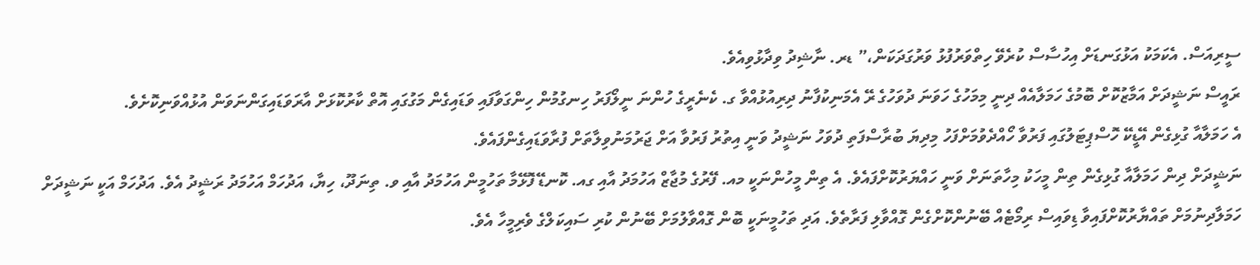ސީރިއަސް. އެކަމަކު އަޅުގަނޑަށް އިހުސާސް ކުރެވޭ ހިތްވަރުފުޅު ވަރުގަދަކަން،” ޑރ. ނާޝިދު ވިދާޅުވިއެވެ.
ރައީސް ނަޝީދަށް އަމާޒުކޮށް ބޮމުގެ ހަމަލާއެއް ދިނީ މިމަހުގެ ހަވަނަ ދުވަހުގެ ރޭ އެމަނިކުފާނު ދިރިއުޅުއްވާ ގ. ކެނެރީގެ ހުންނަ ނީލޯފަރު ހިނގުމުން ހިންގަވާފައި ވަޑައިގެން މަގުގައި އޮތް ކާރުކޮޅަށް އާރަވަޑައިގަންނަވަން އުޅުއްވަނިކޮށެވެ.
އެ ހަމަލާއާ ގުޅިގެން އޭޑީކޭ ހޮސްޕިޓަލުގައި ފަރުވާ ހޯއްދެވުމަށްފަހު މިދިޔަ ބުރާސްފަތި ދުވަހު ނަޝީދު ވަނީ އިތުރު ފަރުވާ އަށް ޖަރުމަނުވިލާތަށް ފުރާވަޑައިގެންފައެވެ.
ނަޝީދަށް ދިން ހަމަލާއާ ގުޅިގެން ތިން މީހަކު މިހާތަނަށް ވަނީ ހައްޔަރުކޮށްފައެވެ. އެ ތިން މީހުންނަކީ މއ. ފޭރުގެ މުޖާޒް އަހުމަދު އާއި ގއ. ކޮނޑޭ ފޮޅޭމާ ތަހުމީން އަހުމަދު އާއި ވ. ތިނަދޫ، ހިޔާ، އަދުހަމް އަހުމަދު ރަޝީދު އެވެ. އަދުހަމް އަކީ ނަޝީދަށް ހަމަލާދިނުމަށް ތައްޔާރުކޮށްފައިވާ ޑިވައިސް ރިމޯޓެއް ބޭނުންކޮށްގެން ގޮއްވާލި ފަރާތެވެ. އަދި ތަހުމީނަކީ ބޮން ގޮއްވާލުމަށް ބޭނުން ކުރި ސައިކަލްގެ ވެރިމީހާ އެވެ.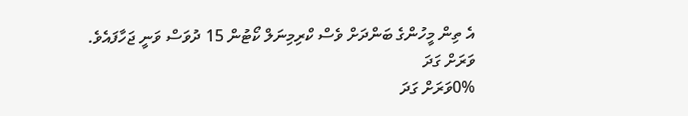އެ ތިން މީހުންގެ ބަންދަށް ވެސް ކްރިމިނަލް ކޯޓުން 15 ދުވަސް ވަނީ ޖަހާފައެވެ.
ވަރަށް ގަދަ
0%ވަރަށް ގަދަ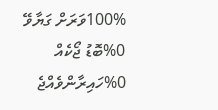100%ވަރަށް ގަޔާވޭ 0%ބޮޑު ޖޯކެއް 0%ހައިރާންވެއްޖެ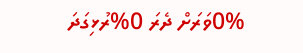0%ވަރަށް ދެރަ 0%ރުޅިގަދަ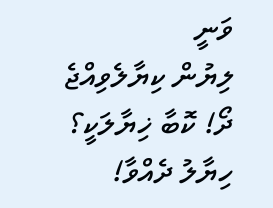ވަނީ
ލިޔުން ކިޔާލެވިއްޖެ ދޯ! ކޮބާ ޚިޔާލަކީ؟
ހިޔާލު ދެއްވާ!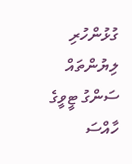ގުޅުންހުރި ލިޔުންތައް
ސަންގު ޓީވީގެ ހާއްސަ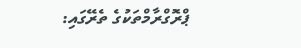ޕްރޮގްރާމްތަކުގެ ތެރޭގައި: